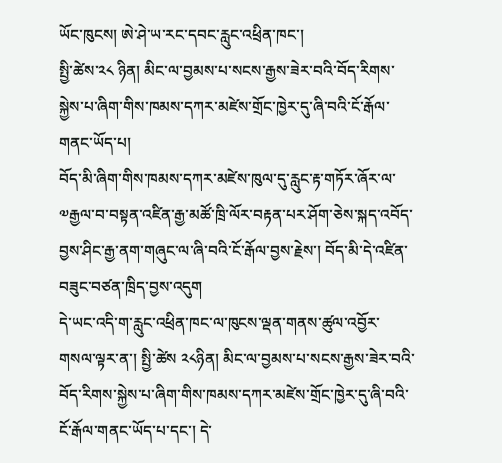ཡོང་ཁུངས། ཨེ་ཤེ་ཡ་རང་དབང་རླུང་འཕྲིན་ཁང་།
སྤྱི་ཚེས་༢༨ ཉིན། མིང་ལ་བྱམས་པ་སངས་རྒྱས་ཟེར་བའི་བོད་རིགས་སྐྱེས་པ་ཞིག་གིས་ཁམས་དཀར་མཛེས་གྲོང་ཁྱེར་དུ་ཞི་བའི་ངོ་རྒོལ་གནང་ཡོད་པ།
བོད་མི་ཞིག་གིས་ཁམས་དཀར་མཛེས་ཁུལ་དུ་རླུང་རྟ་གཏོར་ཞོར་ལ་༧རྒྱལ་བ་བསྟན་འཛིན་རྒྱ་མཚོ་ཁྲི་ལོར་བརྟན་པར་ཤོག་ཅེས་སྐད་འབོད་བྱས་ཤིང་རྒྱ་ནག་གཞུང་ལ་ཞི་བའི་ངོ་རྒོལ་བྱས་རྗེས་། བོད་མི་དེ་འཛིན་བཟུང་བཙན་ཁྲིད་བྱས་འདུག
དེ་ཡང་འདི་ག་རླུང་འཕྲིན་ཁང་ལ་ཁུངས་ལྡན་གནས་ཚུལ་འབྱོར་གསལ་ལྟར་ན་། སྤྱི་ཚེས ༢༨ཉིན། མིང་ལ་བྱམས་པ་སངས་རྒྱས་ཟེར་བའི་བོད་རིགས་སྐྱེས་པ་ཞིག་གིས་ཁམས་དཀར་མཛེས་གྲོང་ཁྱེར་དུ་ཞི་བའི་ངོ་རྒོལ་གནང་ཡོད་པ་དང་། དེ་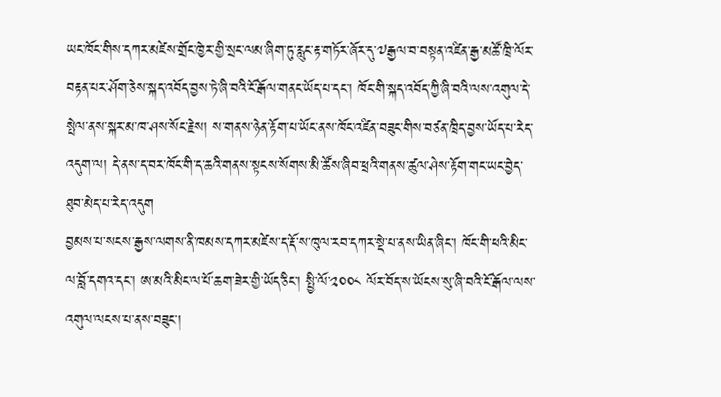ཡང་ཁོང་གིས་དཀར་མཛེས་གྲོང་ཁྱེར་གྱི་སྲང་ལམ་ཞིག་ཏུ་རླུང་རྟ་གཏོར་ཞོར་དུ་༧རྒྱལ་བ་བསྟན་འཛིན་རྒྱ་མཚོ་ཁྲི་ལོར་བརྟན་པར་ཤོག་ཅེས་སྐད་འབོད་བྱས་ཏེ་ཞི་བའི་ངོ་རྒོལ་གནང་ཡོད་པ་དང་། ཁོང་གི་སྐད་འབོད་ཀྱི་ཞི་བའི་ལས་འགུལ་དེ་སྤེལ་ནས་སྐར་མ་ཁ་ཤས་སོང་རྗེས། ས་གནས་ཉེན་རྟོག་པ་ཡོང་ནས་ཁོང་འཛིན་བཟུང་གིས་བཙན་ཁྲིད་བྱས་ཡོད་པ་རེད་འདུག་ལ། དེ་ནས་ད་བར་ཁོང་གི་ད་ཆའི་གནས་སྟངས་སོགས་མི་ཚོས་ཞིབ་ཕྲའི་གནས་ཚུལ་ཤེས་རྟོག་གང་ཡང་བྱེད་ཐུབ་མེད་པ་རེད་འདུག
བྱམས་པ་སངས་རྒྱས་ལགས་ནི་ཁམས་དཀར་མཛེས་ད་རྡོ་ས་ཁུལ་རབ་དཀར་སྡེ་པ་ནས་ཡིན་ཞིང་། ཁོང་གི་ཕའི་མིང་ལ་བློ་དགའ་དང་། ཨ་མའི་མིང་ལ་པོ་ཆག་ཟེར་གྱི་ཡོད་ཅིང་། སྤྱི་ལོ་༢༠༠༨ ལོར་བོད་ས་ཡོངས་སུ་ཞི་བའི་ངོ་རྒོལ་ལས་འགུལ་ལངས་པ་ནས་བཟུང་།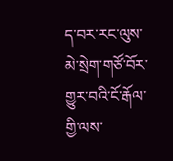ད་བར་རང་ལུས་མེ་སྲེག་གཙོ་བོར་གྱུར་བའི་ངོ་རྒོལ་གྱི་ལས་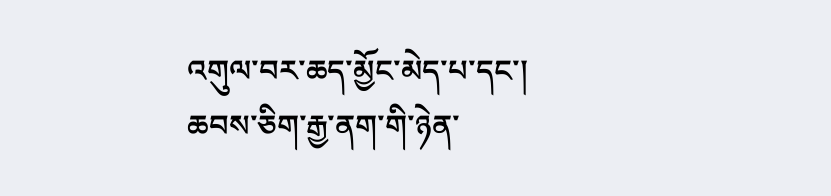འགུལ་བར་ཆད་མྱོང་མེད་པ་དང་། ཆབས་ཅིག་རྒྱ་ནག་གི་ཉེན་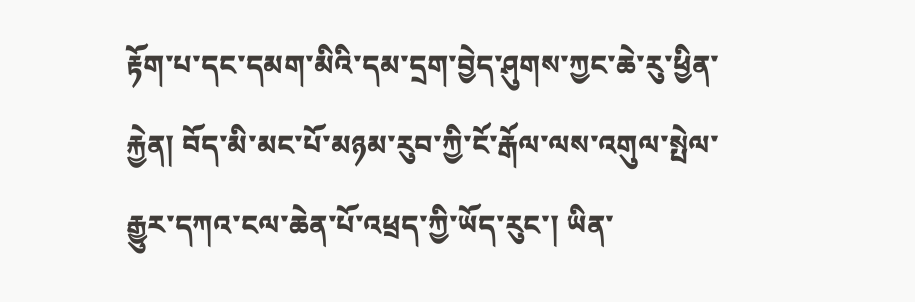རྟོག་པ་དང་དམག་མིའི་དམ་དྲག་བྱེད་ཤུགས་ཀྱང་ཆེ་རུ་ཕྱིན་རྐྱེན། བོད་མི་མང་པོ་མཉམ་རུབ་ཀྱི་ངོ་རྒོལ་ལས་འགུལ་སྤེལ་རྒྱུར་དཀའ་ངལ་ཆེན་པོ་འཕྲད་ཀྱི་ཡོད་རུང་། ཡིན་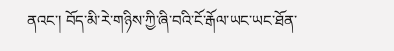ནའང་། བོད་མི་རེ་གཉིས་ཀྱི་ཞི་བའི་ངོ་རྒོལ་ཡང་ཡང་ཐོན་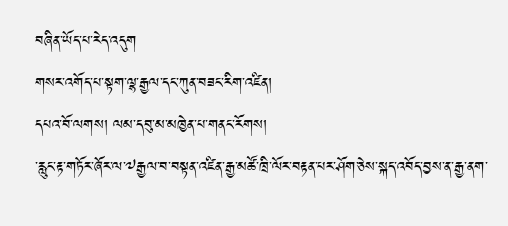བཞིན་ཡོད་པ་རེད་འདུག
གསར་འགོད་པ་སྟག་ལྷ་རྒྱལ་དང་ཀུན་བཟང་རིག་འཛིན།
དཔའ་བོ་ལགས། ལམ་དབུ་མ་མཁྱེན་པ་གནང་རོགས།
་རླུང་རྟ་གཏོར་ཞོར་ལ་༧རྒྱལ་བ་བསྟན་འཛིན་རྒྱ་མཚོ་ཁྲི་ལོར་བརྟན་པར་ཤོག་ཅེས་སྐད་འབོད་བྱས་ན་རྒྱ་ནག་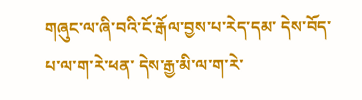གཞུང་ལ་ཞི་བའི་ངོ་རྒོལ་བྱས་པ་རེད་དམ་ དེས་བོད་པ་ལ་ག་རེ་ཕན་ དེས་རྒྱ་མི་ལ་ག་རེ་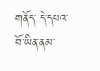གནོད་ དེ་དཔའ་བོ་ཡིན་ནམ་